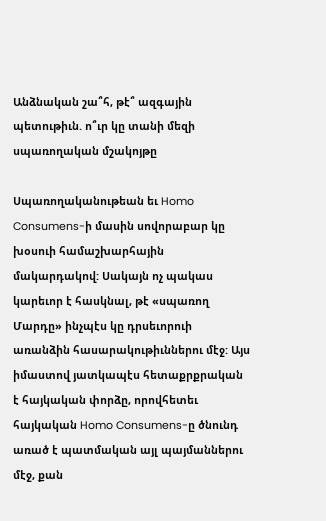Անձնական շա՞հ, թէ՞ ազգային պետութիւն. ո՞ւր կը տանի մեզի սպառողական մշակոյթը

Սպառողականութեան եւ Homo Consumens-ի մասին սովորաբար կը խօսուի համաշխարհային մակարդակով: Սակայն ոչ պակաս կարեւոր է հասկնալ, թէ «սպառող Մարդը» ինչպէս կը դրսեւորուի առանձին հասարակութիւններու մէջ: Այս իմաստով յատկապէս հետաքրքրական է հայկական փորձը, որովհետեւ հայկական Homo Consumens-ը ծնունդ առած է պատմական այլ պայմաններու մէջ, քան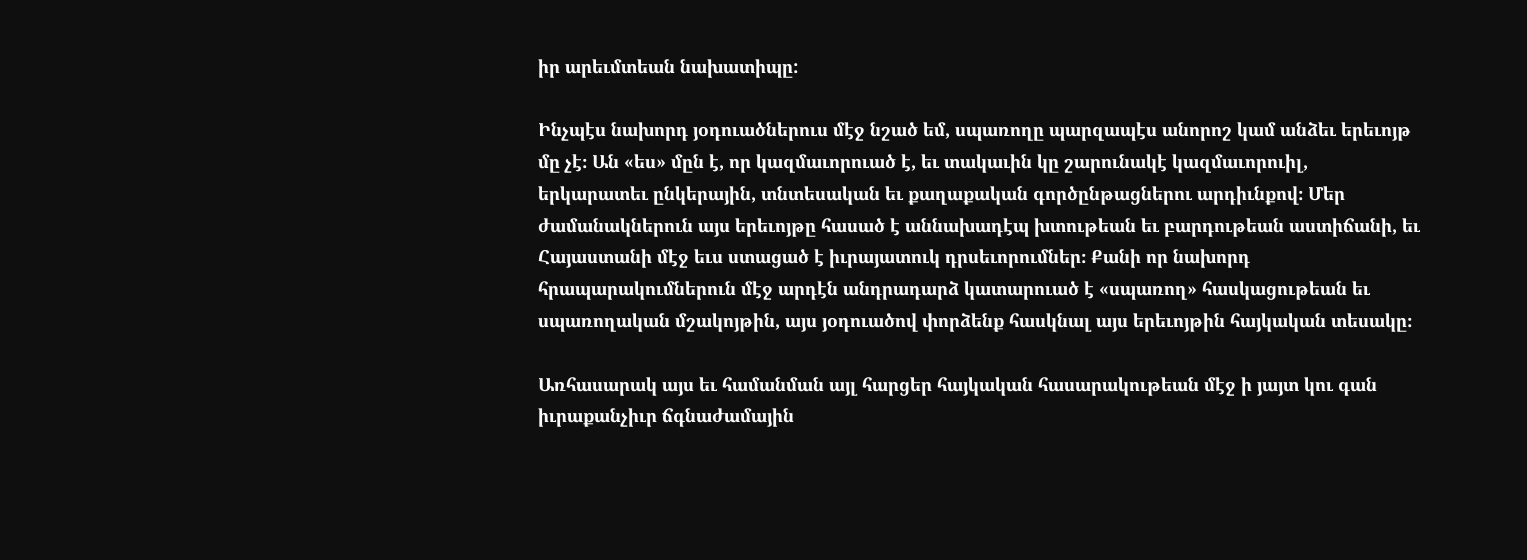իր արեւմտեան նախատիպը:

Ինչպէս նախորդ յօդուածներուս մէջ նշած եմ, սպառողը պարզապէս անորոշ կամ անձեւ երեւոյթ մը չէ։ Ան «ես» մըն է, որ կազմաւորուած է, եւ տակաւին կը շարունակէ կազմաւորուիլ, երկարատեւ ընկերային, տնտեսական եւ քաղաքական գործընթացներու արդիւնքով։ Մեր ժամանակներուն այս երեւոյթը հասած է աննախադէպ խտութեան եւ բարդութեան աստիճանի, եւ Հայաստանի մէջ եւս ստացած է իւրայատուկ դրսեւորումներ։ Քանի որ նախորդ հրապարակումներուն մէջ արդէն անդրադարձ կատարուած է «սպառող» հասկացութեան եւ սպառողական մշակոյթին, այս յօդուածով փորձենք հասկնալ այս երեւոյթին հայկական տեսակը։

Առհասարակ այս եւ համանման այլ հարցեր հայկական հասարակութեան մէջ ի յայտ կու գան իւրաքանչիւր ճգնաժամային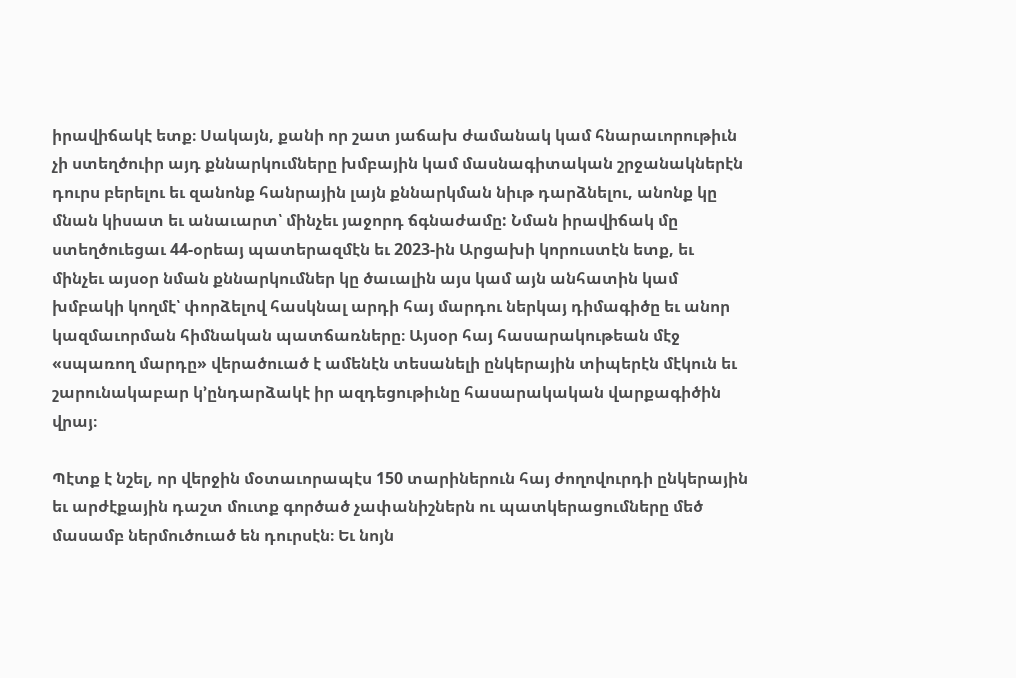իրավիճակէ ետք։ Սակայն, քանի որ շատ յաճախ ժամանակ կամ հնարաւորութիւն չի ստեղծուիր այդ քննարկումները խմբային կամ մասնագիտական շրջանակներէն դուրս բերելու եւ զանոնք հանրային լայն քննարկման նիւթ դարձնելու, անոնք կը մնան կիսատ եւ անաւարտ՝ մինչեւ յաջորդ ճգնաժամը: Նման իրավիճակ մը ստեղծուեցաւ 44-օրեայ պատերազմէն եւ 2023-ին Արցախի կորուստէն ետք, եւ մինչեւ այսօր նման քննարկումներ կը ծաւալին այս կամ այն անհատին կամ խմբակի կողմէ՝ փորձելով հասկնալ արդի հայ մարդու ներկայ դիմագիծը եւ անոր կազմաւորման հիմնական պատճառները։ Այսօր հայ հասարակութեան մէջ «սպառող մարդը» վերածուած է ամենէն տեսանելի ընկերային տիպերէն մէկուն եւ շարունակաբար կ’ընդարձակէ իր ազդեցութիւնը հասարակական վարքագիծին վրայ։

Պէտք է նշել, որ վերջին մօտաւորապէս 150 տարիներուն հայ ժողովուրդի ընկերային եւ արժէքային դաշտ մուտք գործած չափանիշներն ու պատկերացումները մեծ մասամբ ներմուծուած են դուրսէն։ Եւ նոյն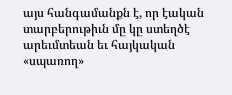այս հանգամանքն է, որ էական տարբերութիւն մը կը ստեղծէ արեւմտեան եւ հայկական «սպառող»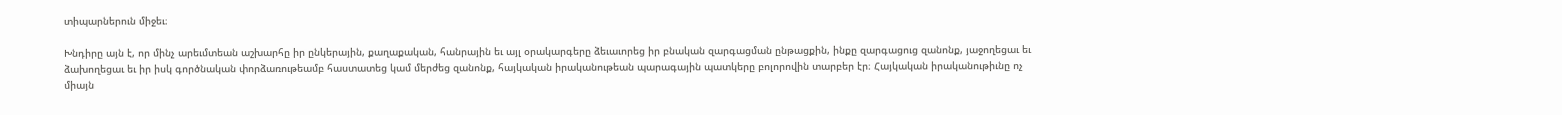տիպարներուն միջեւ։

Խնդիրը այն է, որ մինչ արեւմտեան աշխարհը իր ընկերային, քաղաքական, հանրային եւ այլ օրակարգերը ձեւաւորեց իր բնական զարգացման ընթացքին, ինքը զարգացուց զանոնք, յաջողեցաւ եւ ձախողեցաւ եւ իր իսկ գործնական փորձառութեամբ հաստատեց կամ մերժեց զանոնք, հայկական իրականութեան պարագային պատկերը բոլորովին տարբեր էր։ Հայկական իրականութիւնը ոչ միայն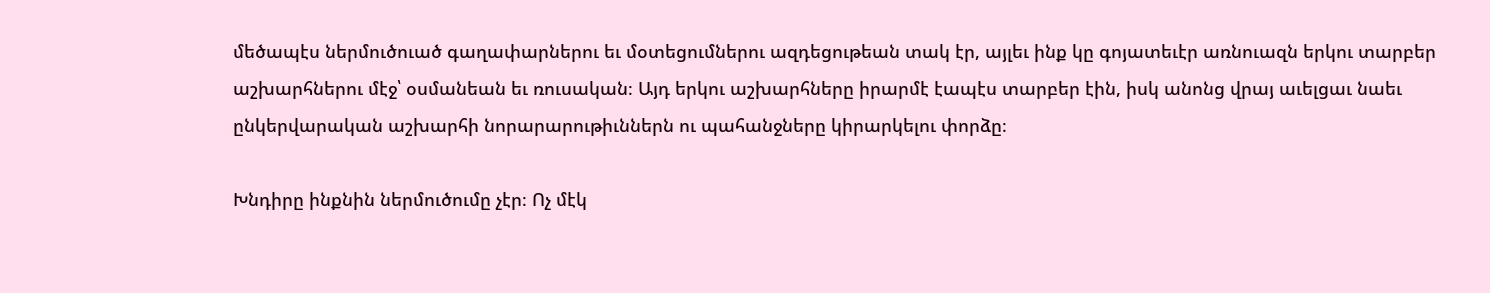մեծապէս ներմուծուած գաղափարներու եւ մօտեցումներու ազդեցութեան տակ էր, այլեւ ինք կը գոյատեւէր առնուազն երկու տարբեր աշխարհներու մէջ՝ օսմանեան եւ ռուսական։ Այդ երկու աշխարհները իրարմէ էապէս տարբեր էին, իսկ անոնց վրայ աւելցաւ նաեւ ընկերվարական աշխարհի նորարարութիւններն ու պահանջները կիրարկելու փորձը։

Խնդիրը ինքնին ներմուծումը չէր։ Ոչ մէկ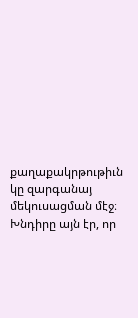քաղաքակրթութիւն կը զարգանայ մեկուսացման մէջ։ Խնդիրը այն էր, որ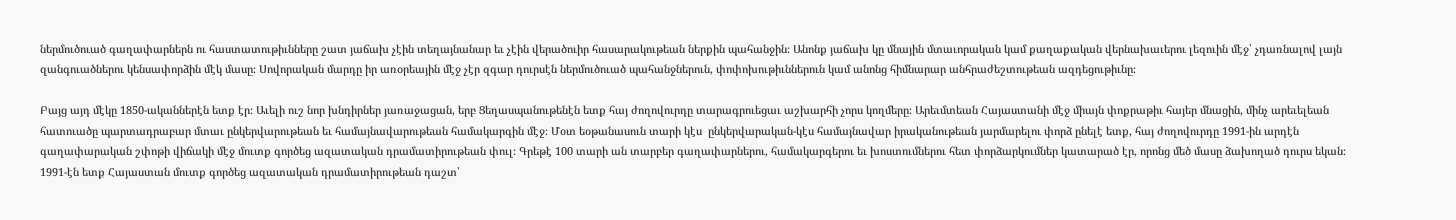ներմուծուած գաղափարներն ու հաստատութիւնները շատ յաճախ չէին տեղայնանար եւ չէին վերածուիր հասարակութեան ներքին պահանջին։ Անոնք յաճախ կը մնային մտաւորական կամ քաղաքական վերնախաւերու լեզուին մէջ՝ չդառնալով լայն զանգուածներու կենսափորձին մէկ մասը։ Սովորական մարդը իր առօրեային մէջ չէր զգար դուրսէն ներմուծուած պահանջներուն, փոփոխութիւններուն կամ անոնց հիմնարար անհրաժեշտութեան ազդեցութիւնը։

Բայց այդ մէկը 1850-ականներէն ետք էր։ Աւելի ուշ նոր խնդիրներ յառաջացան, երբ Ցեղասպանութենէն ետք հայ ժողովուրդը տարագրուեցաւ աշխարհի չորս կողմերը։ Արեւմտեան Հայաստանի մէջ միայն փոքրաթիւ հայեր մնացին, մինչ արեւելեան հատուածը պարտադրաբար մտաւ ընկերվարութեան եւ համայնավարութեան համակարգին մէջ։ Մօտ եօթանասուն տարի կէս  ընկերվարական-կէս համայնավար իրականութեան յարմարելու փորձ ընելէ ետք, հայ ժողովուրդը 1991-ին արդէն գաղափարական շփոթի վիճակի մէջ մուտք գործեց ազատական դրամատիրութեան փուլ։ Գրեթէ 100 տարի ան տարբեր գաղափարներու, համակարգերու եւ խոստումներու հետ փորձարկումներ կատարած էր, որոնց մեծ մասը ձախողած դուրս եկան։ 1991-էն ետք Հայաստան մուտք գործեց ազատական դրամատիրութեան դաշտ՝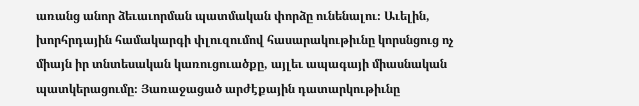առանց անոր ձեւաւորման պատմական փորձը ունենալու։ Աւելին, խորհրդային համակարգի փլուզումով հասարակութիւնը կորսնցուց ոչ միայն իր տնտեսական կառուցուածքը, այլեւ ապագայի միասնական պատկերացումը։ Յառաջացած արժէքային դատարկութիւնը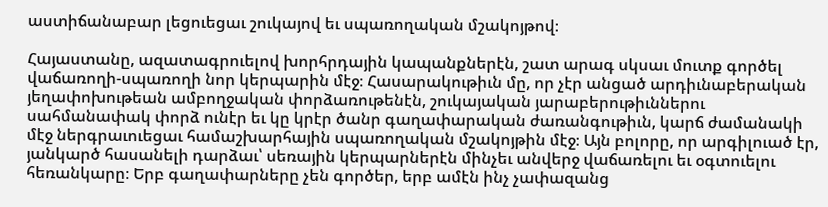աստիճանաբար լեցուեցաւ շուկայով եւ սպառողական մշակոյթով։

Հայաստանը, ազատագրուելով խորհրդային կապանքներէն, շատ արագ սկսաւ մուտք գործել վաճառողի-սպառողի նոր կերպարին մէջ։ Հասարակութիւն մը, որ չէր անցած արդիւնաբերական յեղափոխութեան ամբողջական փորձառութենէն, շուկայական յարաբերութիւններու սահմանափակ փորձ ունէր եւ կը կրէր ծանր գաղափարական ժառանգութիւն, կարճ ժամանակի մէջ ներգրաւուեցաւ համաշխարհային սպառողական մշակոյթին մէջ։ Այն բոլորը, որ արգիլուած էր, յանկարծ հասանելի դարձաւ՝ սեռային կերպարներէն մինչեւ անվերջ վաճառելու եւ օգտուելու հեռանկարը։ Երբ գաղափարները չեն գործեր, երբ ամէն ինչ չափազանց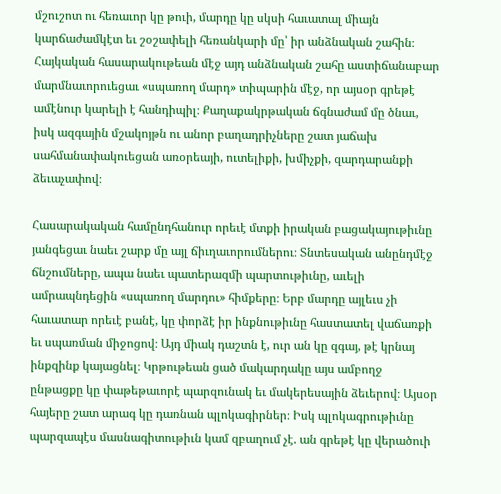մշուշոտ ու հեռաւոր կը թուի, մարդը կը սկսի հաւատալ միայն կարճաժամկէտ եւ շօշափելի հեռանկարի մը՝ իր անձնական շահին։ Հայկական հասարակութեան մէջ այդ անձնական շահը աստիճանաբար մարմնաւորուեցաւ «սպառող մարդ» տիպարին մէջ, որ այսօր գրեթէ ամէնուր կարելի է հանդիպիլ։ Քաղաքակրթական ճգնաժամ մը ծնաւ, իսկ ազգային մշակոյթն ու անոր բաղադրիչները շատ յաճախ սահմանափակուեցան առօրեայի, ուտելիքի, խմիչքի, զարդարանքի ձեւաչափով։

Հասարակական համընդհանուր որեւէ մտքի իրական բացակայութիւնը յանգեցաւ նաեւ շարք մը այլ ճիւղաւորումներու։ Տնտեսական անընդմէջ ճնշումները, ապա նաեւ պատերազմի պարտութիւնը, աւելի ամրապնդեցին «սպառող մարդու» հիմքերը։ Երբ մարդը այլեւս չի հաւատար որեւէ բանէ, կը փորձէ իր ինքնութիւնը հաստատել վաճառքի եւ սպառման միջոցով։ Այդ միակ դաշտն է, ուր ան կը զգայ, թէ կրնայ ինքզինք կայացնել։ Կրթութեան ցած մակարդակը այս ամբողջ ընթացքը կը փաթեթաւորէ պարզունակ եւ մակերեսային ձեւերով։ Այսօր հայերը շատ արագ կը դառնան պլոկագիրներ։ Իսկ պլոկագրութիւնը պարզապէս մասնագիտութիւն կամ զբաղում չէ. ան գրեթէ կը վերածուի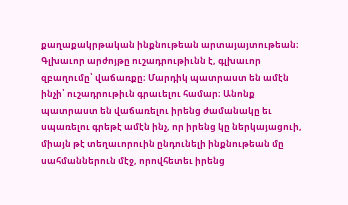քաղաքակրթական ինքնութեան արտայայտութեան։ Գլխաւոր արժոյթը ուշադրութիւնն է, գլխաւոր զբաղումը՝ վաճառքը։ Մարդիկ պատրաստ են ամէն ինչի՝ ուշադրութիւն գրաւելու համար։ Անոնք պատրաստ են վաճառելու իրենց ժամանակը եւ սպառելու գրեթէ ամէն ինչ, որ իրենց կը ներկայացուի, միայն թէ տեղաւորուին ընդունելի ինքնութեան մը սահմաններուն մէջ, որովհետեւ իրենց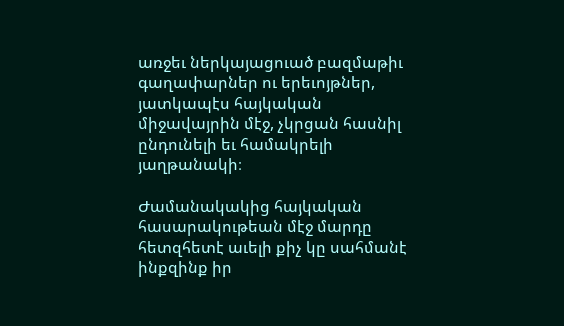առջեւ ներկայացուած բազմաթիւ գաղափարներ ու երեւոյթներ, յատկապէս հայկական միջավայրին մէջ, չկրցան հասնիլ ընդունելի եւ համակրելի յաղթանակի։

Ժամանակակից հայկական հասարակութեան մէջ մարդը հետզհետէ աւելի քիչ կը սահմանէ ինքզինք իր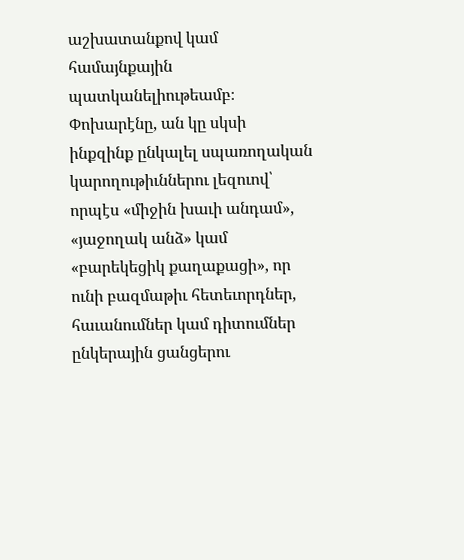աշխատանքով կամ համայնքային պատկանելիութեամբ։ Փոխարէնը, ան կը սկսի ինքզինք ընկալել սպառողական կարողութիւններու լեզուով՝ որպէս «միջին խաւի անդամ», «յաջողակ անձ» կամ «բարեկեցիկ քաղաքացի», որ ունի բազմաթիւ հետեւորդներ, հաւանումներ կամ դիտումներ ընկերային ցանցերու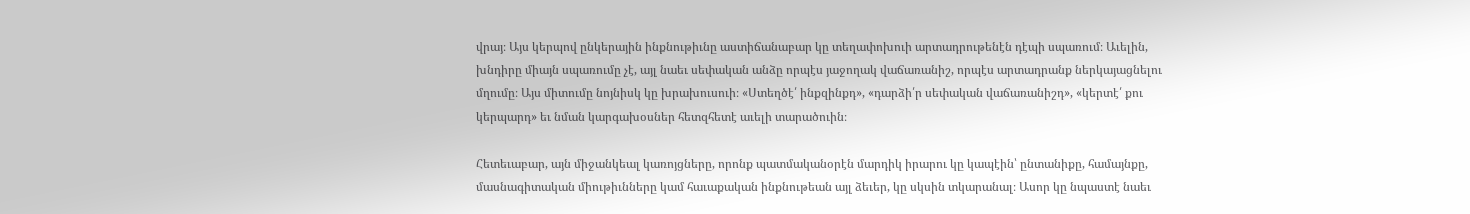վրայ։ Այս կերպով ընկերային ինքնութիւնը աստիճանաբար կը տեղափոխուի արտադրութենէն դէպի սպառում։ Աւելին, խնդիրը միայն սպառումը չէ, այլ նաեւ սեփական անձը որպէս յաջողակ վաճառանիշ, որպէս արտադրանք ներկայացնելու մղումը։ Այս միտումը նոյնիսկ կը խրախուսուի։ «Ստեղծէ՛ ինքզինքդ», «դարձի՛ր սեփական վաճառանիշդ», «կերտէ՛ քու կերպարդ» եւ նման կարգախօսներ հետզհետէ աւելի տարածուին։

Հետեւաբար, այն միջանկեալ կառոյցները, որոնք պատմականօրէն մարդիկ իրարու կը կապէին՝ ընտանիքը, համայնքը, մասնագիտական միութիւնները կամ հաւաքական ինքնութեան այլ ձեւեր, կը սկսին տկարանալ։ Ասոր կը նպաստէ նաեւ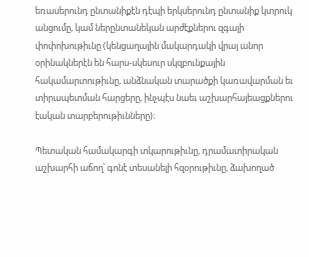եռասերունդ ընտանիքէն դէպի երկսերունդ ընտանիք կտրուկ անցումը, կամ ներընտանեկան արժէքներու զգալի փոփոխութիւնը (կենցաղային մակարդակի վրայ անոր օրինակներէն են հարս-սկեսուր սկզբունքային հակամարտութիւնը, անձնական տարածքի կառավարման եւ տիրապետման հարցերը, ինչպէս նաեւ աշխարհայեացքներու էական տարբերութիւնները)։

Պետական համակարգի տկարութիւնը, դրամատիրական աշխարհի աճող՝ գոնէ տեսանելի հզօրութիւնը, ձախողած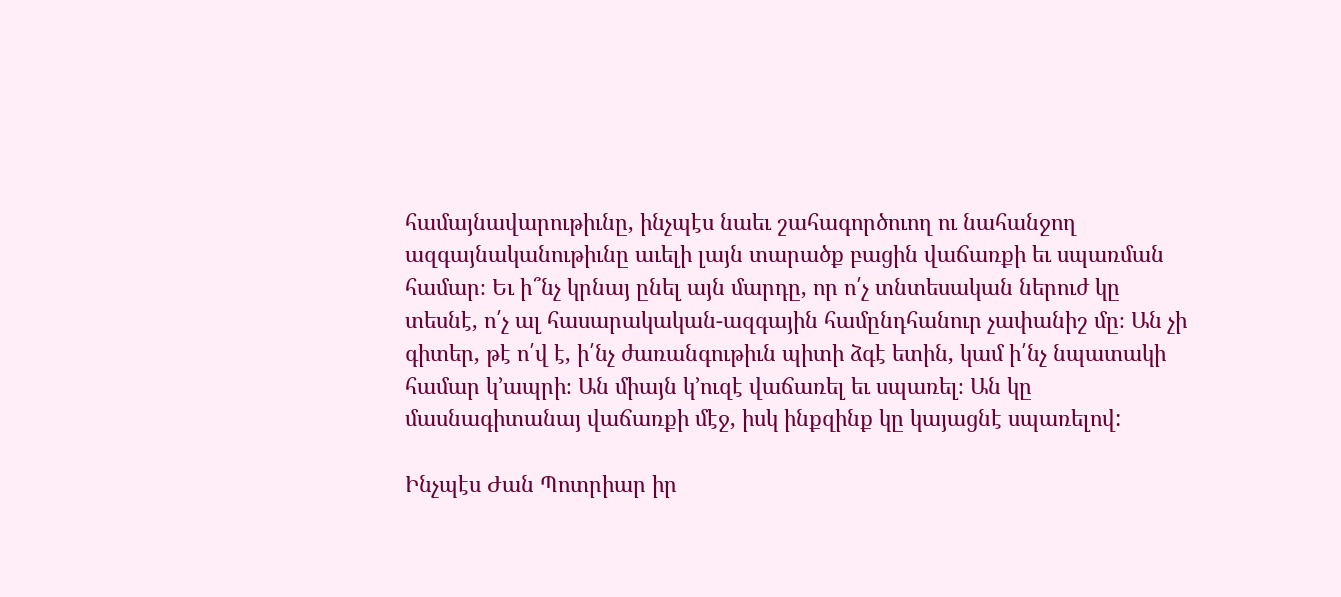համայնավարութիւնը, ինչպէս նաեւ շահագործուող ու նահանջող ազգայնականութիւնը աւելի լայն տարածք բացին վաճառքի եւ սպառման համար։ Եւ ի՞նչ կրնայ ընել այն մարդը, որ ո՛չ տնտեսական ներուժ կը տեսնէ, ո՛չ ալ հասարակական-ազգային համընդհանուր չափանիշ մը։ Ան չի գիտեր, թէ ո՛վ է, ի՛նչ ժառանգութիւն պիտի ձգէ ետին, կամ ի՛նչ նպատակի համար կ’ապրի։ Ան միայն կ’ուզէ վաճառել եւ սպառել։ Ան կը մասնագիտանայ վաճառքի մէջ, իսկ ինքզինք կը կայացնէ սպառելով:

Ինչպէս Ժան Պոտրիար իր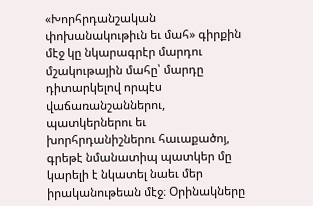«Խորհրդանշական փոխանակութիւն եւ մահ» գիրքին մէջ կը նկարագրէր մարդու մշակութային մահը՝ մարդը դիտարկելով որպէս վաճառանշաններու, պատկերներու եւ խորհրդանիշներու հաւաքածոյ, գրեթէ նմանատիպ պատկեր մը կարելի է նկատել նաեւ մեր իրականութեան մէջ։ Օրինակները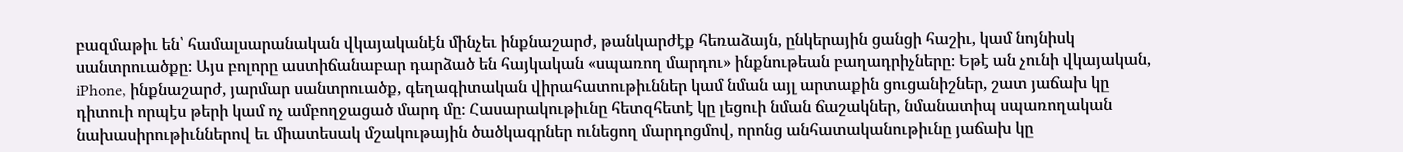բազմաթիւ են՝ համալսարանական վկայականէն մինչեւ ինքնաշարժ, թանկարժէք հեռաձայն, ընկերային ցանցի հաշիւ, կամ նոյնիսկ սանտրուածքը։ Այս բոլորը աստիճանաբար դարձած են հայկական «սպառող մարդու» ինքնութեան բաղադրիչները։ Եթէ ան չունի վկայական, iPhone, ինքնաշարժ, յարմար սանտրուածք, գեղագիտական վիրահատութիւններ կամ նման այլ արտաքին ցուցանիշներ, շատ յաճախ կը դիտուի որպէս թերի կամ ոչ ամբողջացած մարդ մը։ Հասարակութիւնը հետզհետէ կը լեցուի նման ճաշակներ, նմանատիպ սպառողական նախասիրութիւններով եւ միատեսակ մշակութային ծածկագրներ ունեցող մարդոցմով, որոնց անհատականութիւնը յաճախ կը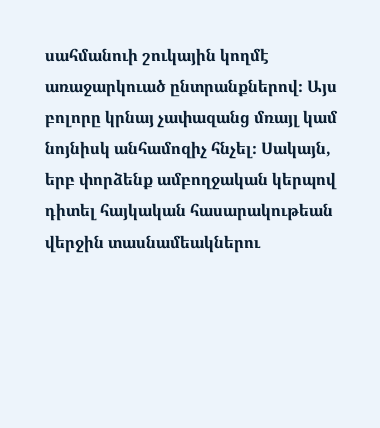սահմանուի շուկային կողմէ առաջարկուած ընտրանքներով։ Այս բոլորը կրնայ չափազանց մռայլ կամ նոյնիսկ անհամոզիչ հնչել։ Սակայն, երբ փորձենք ամբողջական կերպով դիտել հայկական հասարակութեան վերջին տասնամեակներու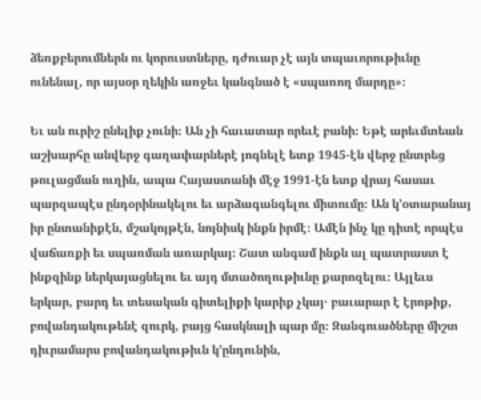ձեռքբերումներն ու կորուստները, դժուար չէ այն տպաւորութիւնը ունենալ, որ այսօր ղեկին առջեւ կանգնած է «սպառող մարդը»։

Եւ ան ուրիշ ընելիք չունի։ Ան չի հաւատար որեւէ բանի։ Եթէ արեւմտեան աշխարհը անվերջ գաղափարներէ յոգնելէ ետք 1945-էն վերջ ընտրեց թուլացման ուղին, ապա Հայաստանի մէջ 1991-էն ետք վրայ հասաւ պարզապէս ընդօրինակելու եւ արձագանգելու միտումը։ Ան կ’օտարանայ իր ընտանիքէն, մշակոյթէն, նոյնիսկ ինքն իրմէ։ Ամէն ինչ կը դիտէ որպէս վաճառքի եւ սպառման առարկայ։ Շատ անգամ ինքն ալ պատրաստ է ինքզինք ներկայացնելու եւ այդ մտածողութիւնը քարոզելու։ Այլեւս երկար, բարդ եւ տեսական գիտելիքի կարիք չկայ․ բաւարար է էրոթիք, բովանդակութենէ զուրկ, բայց հասկնալի պար մը։ Զանգուածները միշտ դիւրամարս բովանդակութիւն կ’ընդունին,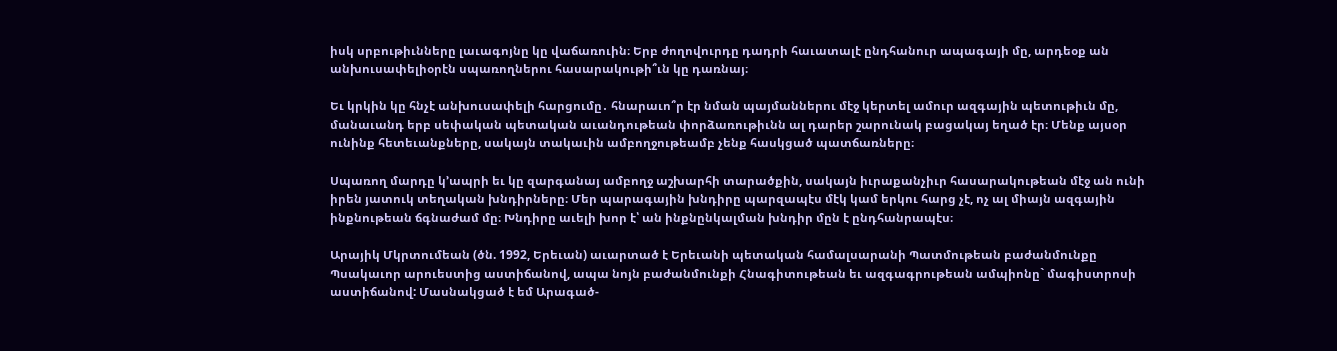իսկ սրբութիւնները լաւագոյնը կը վաճառուին։ Երբ ժողովուրդը դադրի հաւատալէ ընդհանուր ապագայի մը, արդեօք ան անխուսափելիօրէն սպառողներու հասարակութի՞ւն կը դառնայ։

Եւ կրկին կը հնչէ անխուսափելի հարցումը․ հնարաւո՞ր էր նման պայմաններու մէջ կերտել ամուր ազգային պետութիւն մը, մանաւանդ երբ սեփական պետական աւանդութեան փորձառութիւնն ալ դարեր շարունակ բացակայ եղած էր։ Մենք այսօր ունինք հետեւանքները, սակայն տակաւին ամբողջութեամբ չենք հասկցած պատճառները։

Սպառող մարդը կ’ապրի եւ կը զարգանայ ամբողջ աշխարհի տարածքին, սակայն իւրաքանչիւր հասարակութեան մէջ ան ունի իրեն յատուկ տեղական խնդիրները։ Մեր պարագային խնդիրը պարզապէս մէկ կամ երկու հարց չէ, ոչ ալ միայն ազգային ինքնութեան ճգնաժամ մը։ Խնդիրը աւելի խոր է՝ ան ինքնընկալման խնդիր մըն է ընդհանրապէս։

Արայիկ Մկրտումեան (ծն. 1992, Երեւան) աւարտած է Երեւանի պետական համալսարանի Պատմութեան բաժանմունքը Պսակաւոր արուեստից աստիճանով, ապա նոյն բաժանմունքի Հնագիտութեան եւ ազգագրութեան ամպիոնը` մագիստրոսի աստիճանով: Մասնակցած է եմ Արագած-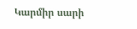Կարմիր սարի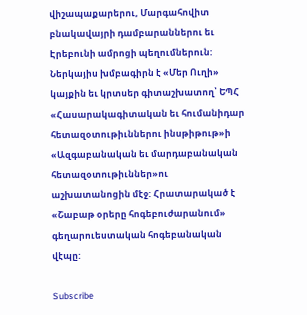վիշապաքարերու, Մարգահովիտ բնակավայրի դամբարաններու եւ Էրեբունի ամրոցի պեղումներուն: Ներկայիս խմբագիրն է «Մեր Ուղի» կայքին եւ կրտսեր գիտաշխատող՝ ԵՊՀ «Հասարակագիտական եւ հումանիդար հետազօտութիւններու ինսթիթութ»ի «Ազգաբանական եւ մարդաբանական հետազօտութիւններ»ու աշխատանոցին մէջ: Հրատարակած է «Շաբաթ օրերը հոգեբուժարանում» գեղարուեստական հոգեբանական վէպը:

Subscribe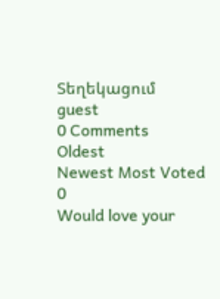Տեղեկացում
guest
0 Comments
Oldest
Newest Most Voted
0
Would love your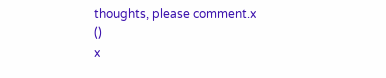thoughts, please comment.x
()
x